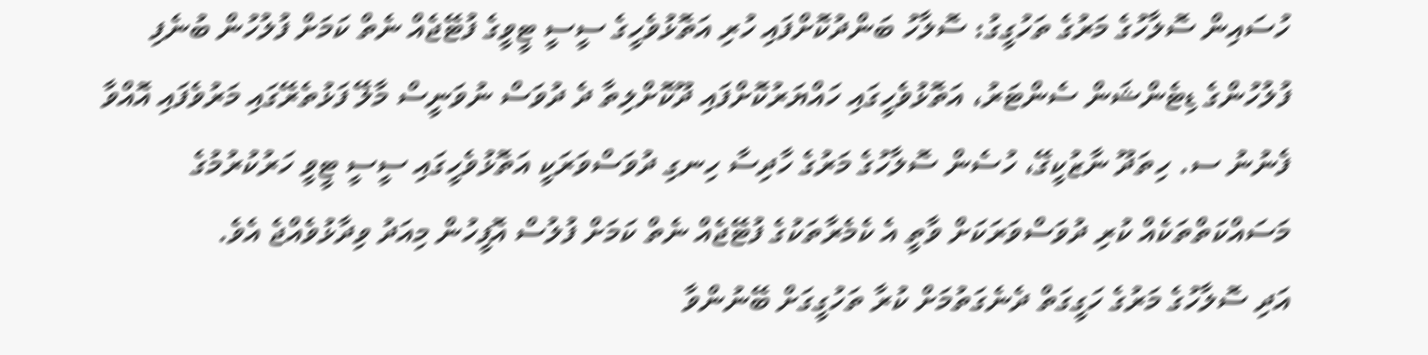ހުސައިން ސޮލާހުގެ މަރުގެ ތަހުގީގު: ސޮލާހު ބަންދުކޮށްފައި ހުރި އަތޮޅުވެހީގެ ސީސީ ޓީވީގެ ފުޓޭޖެއް ނެތް ކަމަށް ފުލުހުން ބުނެފި
ފުލުހުންގެ ޑިޓެންޝަން ސެންޓަރު، އަތޮޅުވެހީގައި ހައްޔަރުކޮށްފައި ދޫކޮށްލިތާ ދެ ދުވަސް ނުވަނީސް މާލޭ ފަޅުތެރޭގައި މަރުވެފައި އޮއްވާ ފެނުނު ސ. ހިތަދޫ ނާޒުކީގޭ، ހުސެން ސޮލާހުގެ މަރުގެ ހާދިސާ ހިނގި ދުވަސްވަރަކީ އަތޮޅުވެހީގައި ސީސީ ޓީވީ ހަރުކުރުމުގެ މަސައްކަތްތަކެއް ކުރި ދުވަސްވަރަކަށް ވާތީ އެ ކެމެރާތަކުގެ ފުޓޭޖެއް ނެތް ކަމަށް ފުލުސް އޮފީހުން މިއަދު ވިދާޅުވެއްޖެ އެވެ.
އަދި ސޮލާހުގެ މަރުގެ ހަގީގަތް ދެނެގަތުމަށް ކުރާ ތަހުގީގަށް ބޭނުންވާ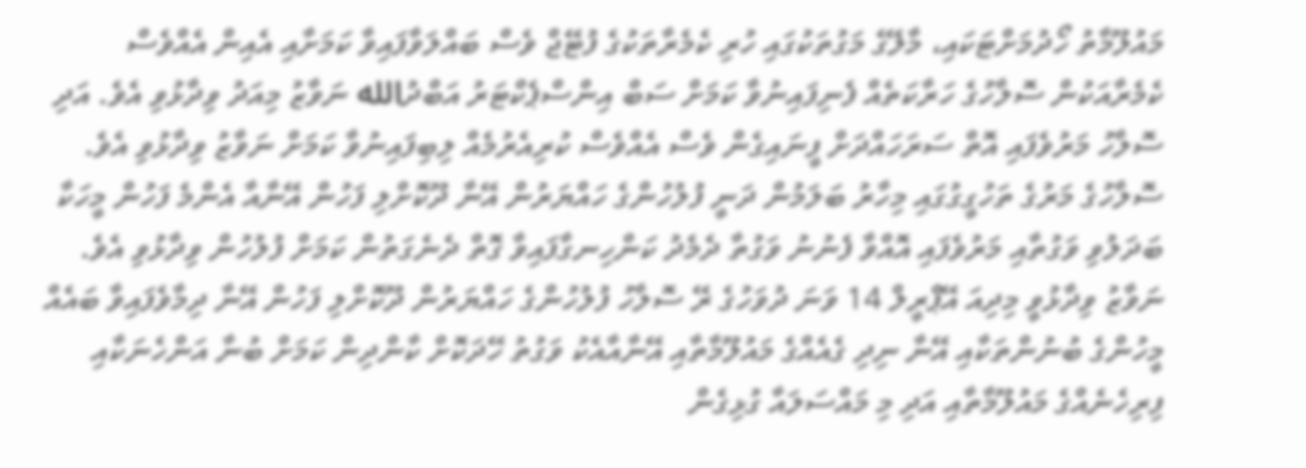މައުލޫމާތު ހޯދުމަށްޓަކައި، މާލޭގެ މަގުތަކުގައި ހުރި ކެމެރާތަކުގެ ފުޓޭޖް ވެސް ބައްލަވާފައިވާ ކަމަށާއި އެއިން އެއްވެސް ކެމެރާއަކުން ސޮލާހުގެ ހަރާކަތެއް ފެނިފައިނުވާ ކަމަށް ސަބް އިންސްޕެކްޓަރު އަބްދުالله ނަވާޒު މިއަދު ވިދާޅުވި އެވެ. އަދި ސޮލާހު މަރުވެފައި އޮތް ސަރަހައްދަށް ފީނައިގެން ވެސް އެއްވެސް ކުރިއެރުމެއް ލިބިފައިނުވާ ކަމަށް ނަވާޒު ވިދާޅުވި އެވެ.
ސޮލާހުގެ މަރުގެ ތަހުގީގުގައި މިހާރު ބަލަމުން ދަނީ ފުލުހުންގެ ހައްޔަރުން އޭނާ ދޫކޮށްލި ފަހުން އޭނާއާ އެންމެ ފަހުން މީހަކާ ބަދަލުވި ވަގުތާއި މަރުވެފައި އޮއްވާ ފެނުނު ވަގުތާ ދެމެދު ކަންހިނގާފައިވާ ގޮތް ދެނެގަތުން ކަމަށް ފުލުހުން ވިދާޅުވި އެވެ.
ނަވާޒު ވިދާޅުވީ މިދިއަ އޭޕްރީލް 14 ވަނަ ދުވަހުގެ ރޭ ސޮލާހު ފުލުހުންގެ ހައްޔަރުން ދޫކޮށްލި ފަހުން އޭނާ ދިމާވެފައިވާ ބައެއް މީހުންގެ ބުނުންތަކާއި އޭނާ ނިދި ގެއެއްގެ މައުލޫމާތާއި އޭނާއާއެކު ވަގުތު ހޭދަކޮށް ކާންދިން ކަމަށް ބުނާ އަންހެނަކާއި ފިރިހެނެއްގެ މައުލޫމާތާއި އަދި މި މައްސަލައާ ގުޅިގެން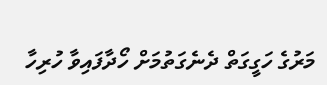މަރުގެ ހަގީގަތް ދެނެގަތުމަށް ހޯދާފައިވާ ހުރިހާ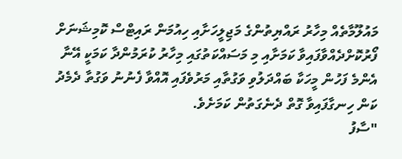މައުލޫމާތެއް މިހާރު ރައްޔިތުންގެ މަޖިލީހަށާއި ހިއުމަން ރައިޓްސް ކޮމިޝަނަށް ފޯރުކޮށްދެއްވާފައިވާ ކަމަށާއި މި މަސައްކަތުގައި މިހާރު ކުރަމުންދާ ކަމަކީ އޭނާ އެންމެ ފަހުން މީހަކާ ބައްދަލުވި ވަގުތާއި މަރުވެފައި އޮއްވާ ފެނުނު ވަގުތާ ދެމެދު ކަން ހިނގާފައިވާ ގޮތް ދެނެގަތުން ކަމަށެވެ.
"ސާފު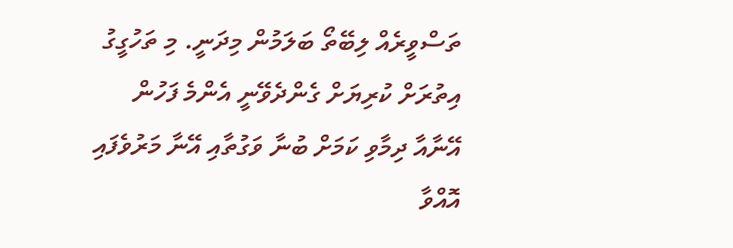ތަސްވީރެއް ލިބޭތޯ ބަލަމުން މިދަނީ. މި ތަހުގީގު އިތުރަށް ކުރިޔަށް ގެންދެވޭނީ އެންމެ ފަހުން އޭނާއާ ދިމާވި ކަމަށް ބުނާ ވަގުތާއި އޭނާ މަރުވެފައި އޮއްވާ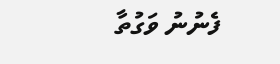ފެނުނު ވަގުތާ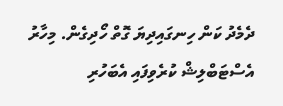ދެމެދު ކަން ހިނގައިދިޔަ ގޮތް ހޯދިގެން. މިހާރު އެސްޓަބްލިޝް ކުރެވިފައި އެބަހުރި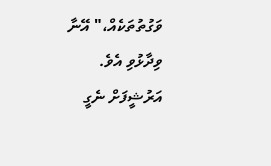ވަގުތުތަކެއް،" އޭނާ ވިދާޅުވި އެވެ.
އަރުޝީފަށް ނެގީ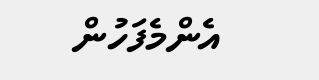އެންމެފަހުން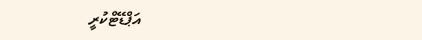އަޕްޑޭޓްކުރީ